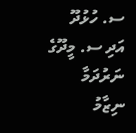ސ. ހުޅުދޫ އަދި ސ. މީދޫގެ ނަރުދަމާ ނިޒާމު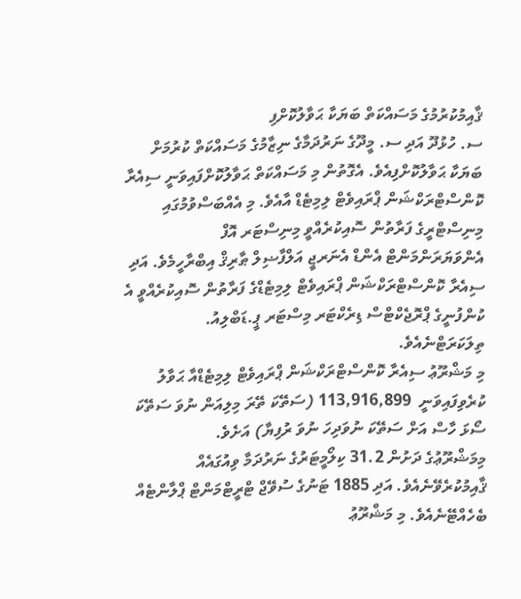ޤާއިމުކުރުމުގެ މަސައްކަތް ބަޔަކާ ޙަވާލުކޮށްފި
ސ. ހުޅުދޫ އަދި ސ. މީދޫގެ ނަރުދަމާގެ ނިޒާމުގެ މަސައްކަތް ކުރުމަށް ބަޔަކާ ޙަވާލުކޮށްފިއެވެ. އެގޮތުން މި މަސައްކަތް ޙަވާލުކޮށްފައިވަނީ ސިއެރާ ކޮންސްޓްރަކްޝަން ޕްރައިވެޓް ލިމިޓެޑް އާއެވެ. މި އެއްބަސްވުމުގައި މިނިސްޓްރީގެ ފަރާތުން ސޮއިކުރެއްވީ މިނިސްޓަރ އޮފް އެންވަޔަރަންމަންޓް އެންޑް އެނަރޖީ އަލްފާޟިލް ޠާރިޤް އިބްރާހީމެވެ. އަދި ސިއެރާ ކޮންސްޓްރަކްޝަން ޕްރައިވެޓް ލިމިޓެޑްގެ ފަރާތުން ސޮއިކުރެއްވީ އެ ކުންފުނީގެ ޕްރޮޖެކްޓްސް ޑިރެކްޓަރ މިސްޓަރ ޕީ.ޑަބްލިއު. ތިލަކަރަޓްނެއެވެ.
މި މަޝްރޫޢު ސިއެރާ ކޮންސްޓްރަކްޝަން ޕްރައިވެޓް ލިމިޓެޑްއާ ޙަވާލު ކުރެވިފައިވަނީ  113,916,899 (ސަތޭކަ ތޭރަ މިލިއަން ނުވަ ސަތޭކަ ސޯޅަ ހާސް އަށް ސަތޭކަ ނުވަދިހަ ނުވަ ރުފިޔާ) އަށެވެ.
މިމަޝްރޫޢުގެ ދަށުން 31.2 ކިލޯމީޓަރުގެ ނަރުދަމާ ވިއުގައެއް ޤާއިމުކުރެވޭނެއެވެ. އަދި 1885 ޓަނުގެ ސުވޭޖް ޓްރީޓްމަންޓް ޕްލާންޓެއް ބެހެއްޓޭނެއެވެ. މި މަޝްރޫޢު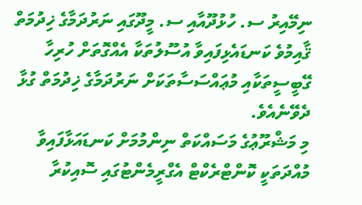ނިމޭއިރު ސ. ހުޅުދޫއާއި ސ. މީދޫގައި ނަރުދަމާގެ ޚިދުމަތް ޤާއިމުވެ ކަނޑައެޅިފައިވާ އުސޫލުތަކާ އެއްގޮތަށް ހުރިހާ ގޭބީސީތަކާއި މުޢައްސަސާތަކަށް ނަރުދަމާގެ ޚިދުމަތް ގުޅާ ދެވޭނެއެވެ.
މި މަޝްރޫޢުގެ މަސައްކަތް ނިންމުމަށް ކަނޑައަޅާފައިވާ މުއްދަތަކީ ކޮންޓްރެކްޓް އެގްރީމެންޓުގައި ސޮއިކުރާ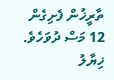ތާރީޚުން ފެށިގެން 12 މަސް ދުވަހެވެ.
ޚިޔާލު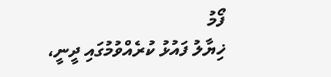ފޯމު
ޚިޔާލު ފައުޅު ކުރެއްވުމުގައި ދީނީ،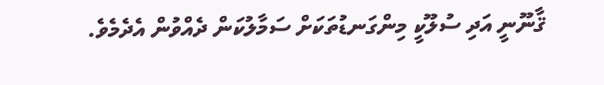ޤާނޫނީ އަދި ސުލޫކީ މިންގަނޑުތަކަށް ސަމާލުކަން ދެއްވުން އެދެމެވެ.